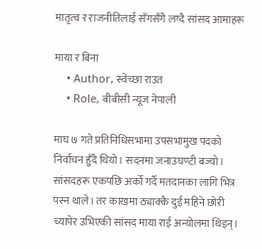मातृत्व र राजनीतिलाई सँगसँगै लग्दै सांसद आमाहरू

माया र बिना
    • Author, स्वेच्छा राउत
    • Role, बीबीसी न्यूज नेपाली

माघ ७ गते प्रतिनिधिसभामा उपसभामुख पदको निर्वाचन हुँदै थियो। सदनमा जनाउघण्टी बज्यो। सांसदहरू एकपछि अर्को गर्दै मतदानका लागि भित्र पस्न थाले। तर काखमा ठ्याक्कै दुई महिने छोरी च्यापेर उभिएकी सांसद माया राई अन्योलमा थिइन्।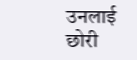उनलाई छोरी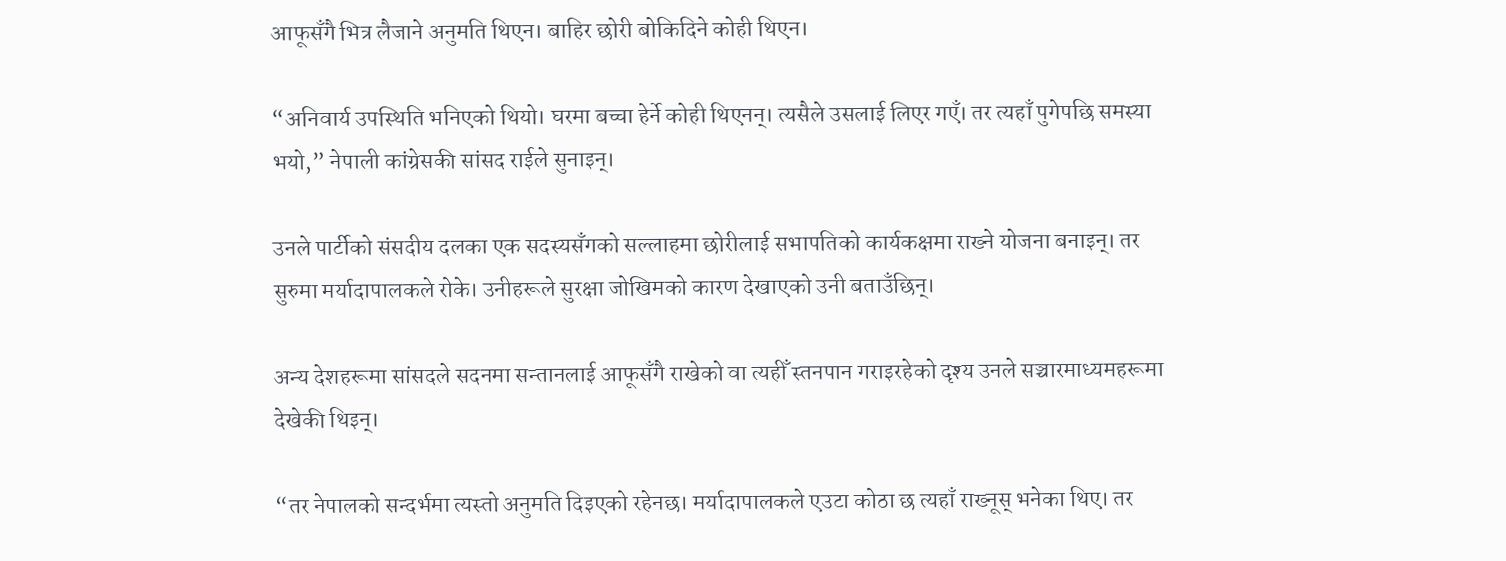आफूसँगै भित्र लैजाने अनुमति थिएन। बाहिर छोरी बोकिदिने कोही थिएन।

“अनिवार्य उपस्थिति भनिएको थियो। घरमा बच्चा हेर्ने कोही थिएनन्। त्यसैले उसलाई लिएर गएँ। तर त्यहाँ पुगेपछि समस्या भयो,” नेपाली कांग्रेसकी सांसद राईले सुनाइन्।

उनले पार्टीको संसदीय दलका एक सदस्यसँगको सल्लाहमा छोरीलाई सभापतिको कार्यकक्षमा राख्ने योजना बनाइन्। तर सुरुमा मर्यादापालकले रोके। उनीहरूले सुरक्षा जोखिमको कारण देखाएको उनी बताउँछिन्।

अन्य देशहरूमा सांसदले सदनमा सन्तानलाई आफूसँगै राखेको वा त्यहीँ स्तनपान गराइरहेको दृश्य उनले सञ्चारमाध्यमहरूमा देखेकी थिइन्।

“तर नेपालको सन्दर्भमा त्यस्तो अनुमति दिइएको रहेनछ। मर्यादापालकले एउटा कोठा छ त्यहाँ राख्नूस् भनेका थिए। तर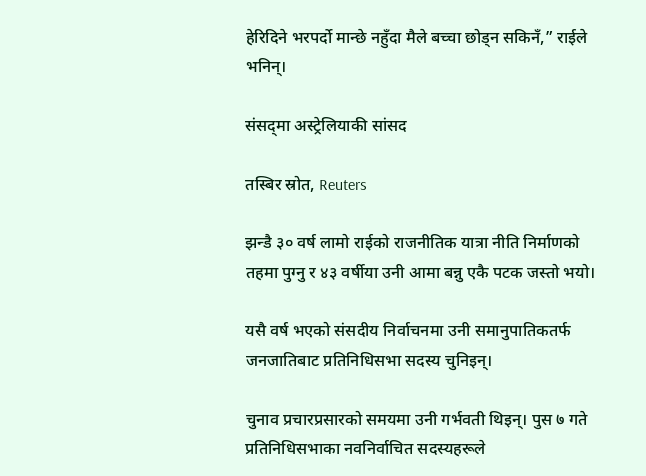हेरिदिने भरपर्दो मान्छे नहुँदा मैले बच्चा छोड्न सकिनँ,” राईले भनिन्।

संसद्‌मा अस्ट्रेलियाकी सांसद

तस्बिर स्रोत, Reuters

झन्डै ३० वर्ष लामो राईको राजनीतिक यात्रा नीति निर्माणको तहमा पुग्नु र ४३ वर्षीया उनी आमा बन्नु एकै पटक जस्तो भयो।

यसै वर्ष भएको संसदीय निर्वाचनमा उनी समानुपातिकतर्फ जनजातिबाट प्रतिनिधिसभा सदस्य चुनिइन्।

चुनाव प्रचारप्रसारको समयमा उनी गर्भवती थिइन्। पुस ७ गते प्रतिनिधिसभाका नवनिर्वाचित सदस्यहरूले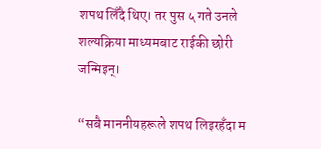शपथ लिँदै थिए। तर पुस ५ गते उनले शल्यक्रिया माध्यमबाट राईकी छोरी जन्मिइन्।

“सबै माननीयहरूले शपथ लिइरहँदा म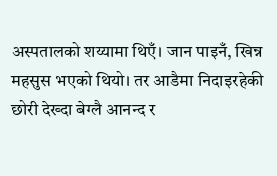अस्पतालको शय्यामा थिएँ। जान पाइनँ, खिन्न महसुस भएको थियो। तर आडैमा निदाइरहेकी छोरी देख्दा बेग्लै आनन्द र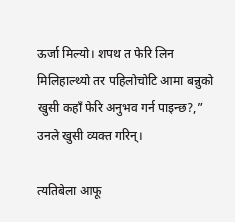ऊर्जा मिल्यो। शपथ त फेरि लिन मिलिहाल्थ्यो तर पहिलोचोटि आमा बन्नुको खुसी कहाँ फेरि अनुभव गर्न पाइन्छ?,” उनले खुसी व्यक्त गरिन्।

त्यतिबेला आफू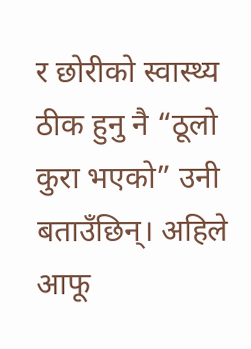र छोरीको स्वास्थ्य ठीक हुनु नै “ठूलो कुरा भएको” उनी बताउँछिन्। अहिले आफू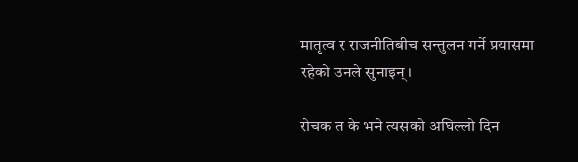मातृत्व र राजनीतिबीच सन्तुलन गर्ने प्रयासमा रहेको उनले सुनाइन्।

रोचक त के भने त्यसको अघिल्लो दिन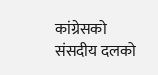कांग्रेसको संसदीय दलको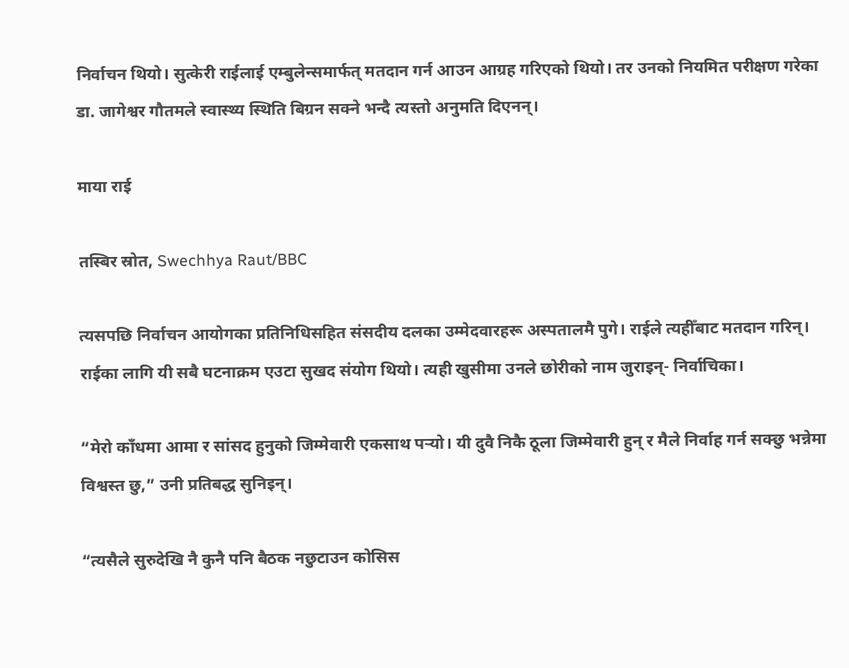निर्वाचन थियो। सुत्केरी राईलाई एम्बुलेन्समार्फत् मतदान गर्न आउन आग्रह गरिएको थियो। तर उनको नियमित परीक्षण गरेका डा. जागेश्वर गौतमले स्वास्थ्य स्थिति बिग्रन सक्ने भन्दै त्यस्तो अनुमति दिएनन्।

माया राई

तस्बिर स्रोत, Swechhya Raut/BBC

त्यसपछि निर्वाचन आयोगका प्रतिनिधिसहित संसदीय दलका उम्मेदवारहरू अस्पतालमै पुगे। राईले त्यहीँबाट मतदान गरिन्। राईका लागि यी सबै घटनाक्रम एउटा सुखद संयोग थियो। त्यही खुसीमा उनले छोरीको नाम जुराइन्- निर्वाचिका।

“मेरो काँधमा आमा र सांसद हुनुको जिम्मेवारी एकसाथ पर्‍यो। यी दुवै निकै ठूला जिम्मेवारी हुन् र मैले निर्वाह गर्न सक्छु भन्नेमा विश्वस्त छु,” उनी प्रतिबद्ध सुनिइन्।

“त्यसैले सुरुदेखि नै कुनै पनि बैठक नछुटाउन कोसिस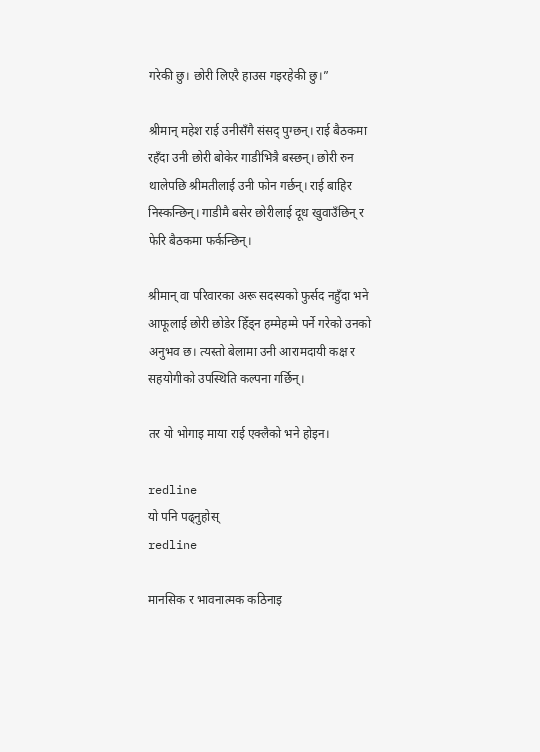गरेकी छु। छोरी लिएरै हाउस गइरहेकी छु।”

श्रीमान् महेश राई उनीसँगै संसद् पुग्छन्। राई बैठकमा रहँदा उनी छोरी बोकेर गाडीभित्रै बस्छन्। छोरी रुन थालेपछि श्रीमतीलाई उनी फोन गर्छन्। राई बाहिर निस्कन्छिन्। गाडीमै बसेर छोरीलाई दूध खुवाउँछिन् र फेरि बैठकमा फर्कन्छिन्।

श्रीमान् वा परिवारका अरू सदस्यको फुर्सद नहुँदा भने आफूलाई छोरी छोडेर हिँड्न हम्मेहम्मे पर्ने गरेको उनको अनुभव छ। त्यस्तो बेलामा उनी आरामदायी कक्ष र सहयोगीको उपस्थिति कल्पना गर्छिन्।

तर यो भोगाइ माया राई एक्लैको भने होइन।

redline
यो पनि पढ्नुहोस्
redline

मानसिक र भावनात्मक कठिनाइ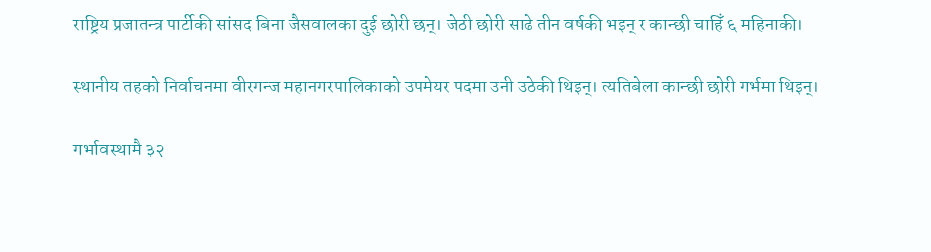राष्ट्रिय प्रजातन्त्र पार्टीकी सांसद बिना जैसवालका दुई छोरी छन्। जेठी छोरी साढे तीन वर्षकी भइन् र कान्छी चाहिँ ६ महिनाकी।

स्थानीय तहको निर्वाचनमा वीरगन्ज महानगरपालिकाको उपमेयर पदमा उनी उठेकी थिइन्। त्यतिबेला कान्छी छोरी गर्भमा थिइन्।

गर्भावस्थामै ३२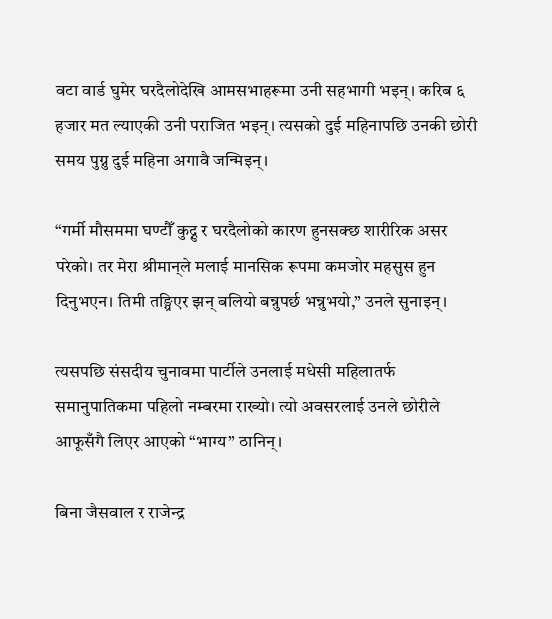वटा वार्ड घुमेर घरदैलोदेखि आमसभाहरूमा उनी सहभागी भइन्। करिब ६ हजार मत ल्याएकी उनी पराजित भइन्। त्यसको दुई महिनापछि उनकी छोरी समय पुग्नु दुई महिना अगावै जन्मिइन्।

“गर्मी मौसममा घण्टौँ कुद्नु र घरदैलोको कारण हुनसक्छ शारीरिक असर परेको। तर मेरा श्रीमान्‌ले मलाई मानसिक रूपमा कमजोर महसुस हुन दिनुभएन। तिमी तङ्ग्रिएर झन् बलियो बन्नुपर्छ भन्नुभयो,” उनले सुनाइन्।

त्यसपछि संसदीय चुनावमा पार्टीले उनलाई मधेसी महिलातर्फ समानुपातिकमा पहिलो नम्बरमा राख्यो। त्यो अवसरलाई उनले छोरीले आफूसँगै लिएर आएको “भाग्य” ठानिन्।

बिना जैसवाल र राजेन्द्र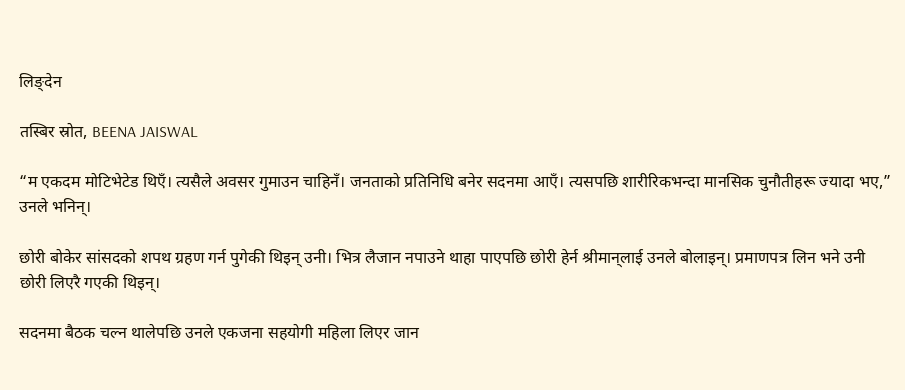लिङ्देन

तस्बिर स्रोत, BEENA JAISWAL

“म एकदम मोटिभेटेड थिएँ। त्यसैले अवसर गुमाउन चाहिनँ। जनताको प्रतिनिधि बनेर सदनमा आएँ। त्यसपछि शारीरिकभन्दा मानसिक चुनौतीहरू ज्यादा भए,” उनले भनिन्।

छोरी बोकेर सांसदको शपथ ग्रहण गर्न पुगेकी थिइन् उनी। भित्र लैजान नपाउने थाहा पाएपछि छोरी हेर्न श्रीमान्‌लाई उनले बोलाइन्। प्रमाणपत्र लिन भने उनी छोरी लिएरै गएकी थिइन्।

सदनमा बैठक चल्न थालेपछि उनले एकजना सहयोगी महिला लिएर जान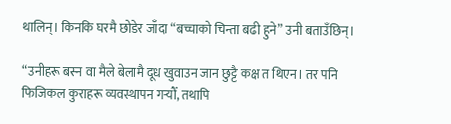थालिन्। किनकि घरमै छोडेर जाँदा “बच्चाको चिन्ता बढी हुने” उनी बताउँछिन्।

“उनीहरू बस्न वा मैले बेलामै दूध खुवाउन जान छुट्टै कक्ष त थिएन। तर पनि फिजिकल कुराहरू व्यवस्थापन गर्‍यौँ, तथापि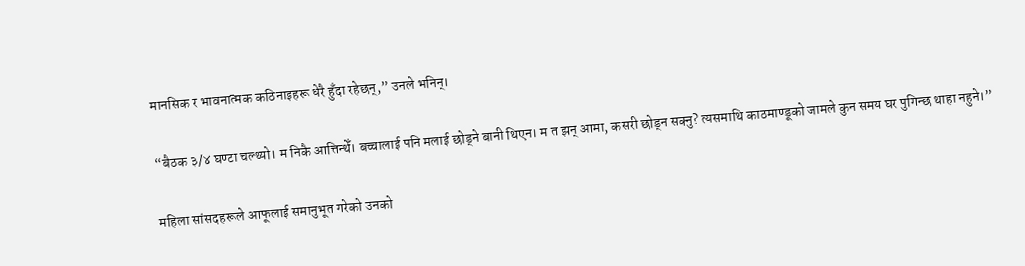मानसिक र भावनात्मक कठिनाइहरू धेरै हुँदा रहेछन्,” उनले भनिन्।

“बैठक ३/४ घण्टा चल्थ्यो। म निकै आत्तिन्थेँ। बच्चालाई पनि मलाई छोड्ने बानी थिएन। म त झन् आमा, कसरी छोड्न सक्नु? त्यसमाथि काठमाण्डूको जामले कुन समय घर पुगिन्छ थाहा नहुने।”

महिला सांसदहरूले आफूलाई समानुभूत गरेको उनको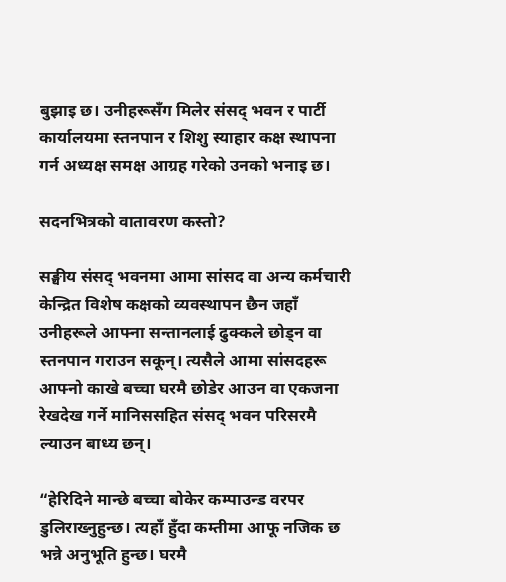बुझाइ छ। उनीहरूसँग मिलेर संसद् भवन र पार्टी कार्यालयमा स्तनपान र शिशु स्याहार कक्ष स्थापना गर्न अध्यक्ष समक्ष आग्रह गरेको उनको भनाइ छ।

सदनभित्रको वातावरण कस्तो?

सङ्घीय संसद् भवनमा आमा सांसद वा अन्य कर्मचारी केन्द्रित विशेष कक्षको व्यवस्थापन छैन जहाँ उनीहरूले आफ्ना सन्तानलाई ढुक्कले छोड्न वा स्तनपान गराउन सकून्। त्यसैले आमा सांसदहरू आफ्नो काखे बच्चा घरमै छोडेर आउन वा एकजना रेखदेख गर्ने मानिससहित संसद् भवन परिसरमै ल्याउन बाध्य छन्।

“हेरिदिने मान्छे बच्चा बोकेर कम्पाउन्ड वरपर डुलिराख्नुहुन्छ। त्यहाँ हुँदा कम्तीमा आफू नजिक छ भन्ने अनुभूति हुन्छ। घरमै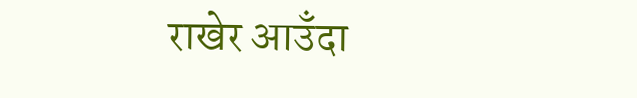राखेर आउँदा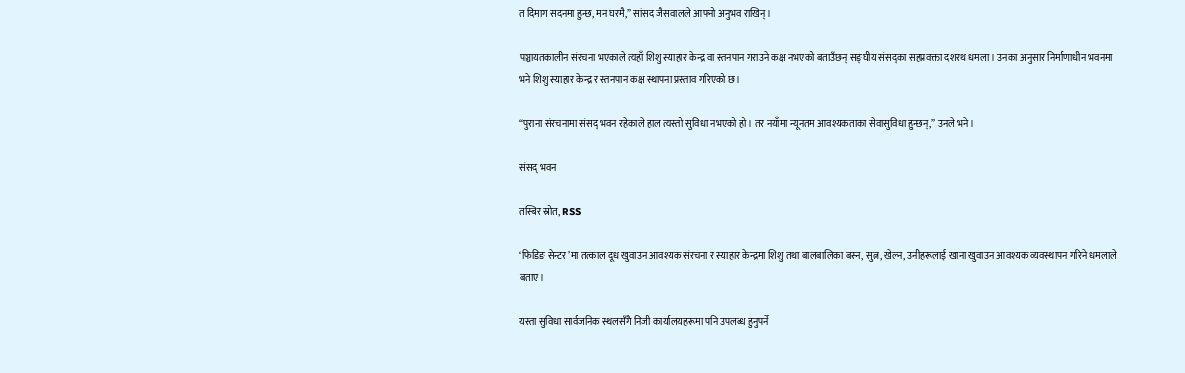त दिमाग सदनमा हुन्छ, मन घरमै,” सांसद जैसवालले आफ्नो अनुभव राखिन्।

पञ्चायतकालीन संरचना भएकाले त्यहाँ शिशु स्याहार केन्द्र वा स्तनपान गराउने कक्ष नभएको बताउँछन् सङ्घीय संसद्का सहप्रवक्ता दशरथ धमला। उनका अनुसार निर्माणाधीन भवनमा भने शिशु स्याहार केन्द्र र स्तनपान कक्ष स्थापना प्रस्ताव गरिएको छ।

“पुराना संरचनामा संसद् भवन रहेकाले हाल त्यस्तो सुविधा नभएको हो। तर नयाँमा न्यूनतम आवश्यकताका सेवासुविधा हुन्छन्,” उनले भने।

संसद् भवन

तस्बिर स्रोत, RSS

‘फिडिङ सेन्टर’मा तत्काल दूध खुवाउन आवश्यक संरचना र स्याहार केन्द्रमा शिशु तथा बालबालिका बस्न, सुत्न, खेल्न, उनीहरूलाई खाना खुवाउन आवश्यक व्यवस्थापन गरिने धमलाले बताए।

यस्ता सुविधा सार्वजनिक स्थलसँगै निजी कार्यालयहरूमा पनि उपलब्ध हुनुपर्ने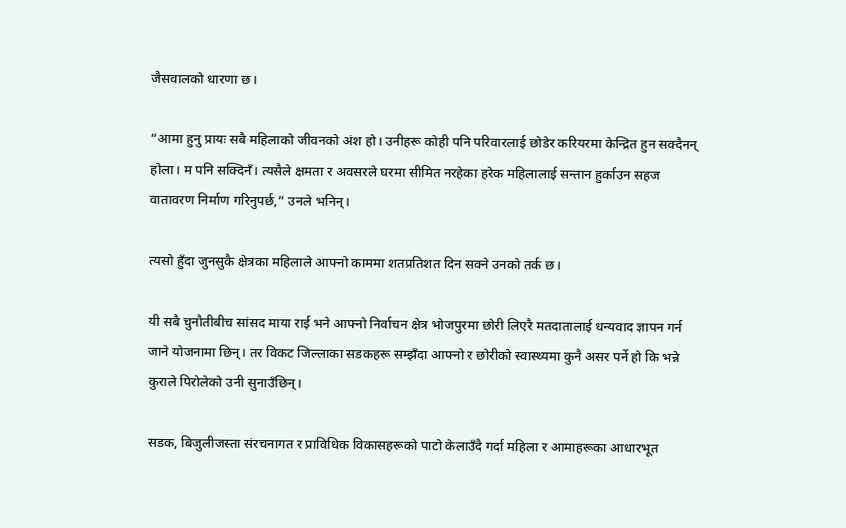जैसवालको धारणा छ।

“आमा हुनु प्रायः सबै महिलाको जीवनको अंश हो। उनीहरू कोही पनि परिवारलाई छोडेर करियरमा केन्द्रित हुन सक्दैनन् होला। म पनि सक्दिनँ। त्यसैले क्षमता र अवसरले घरमा सीमित नरहेका हरेक महिलालाई सन्तान हुर्काउन सहज वातावरण निर्माण गरिनुपर्छ,” उनले भनिन्।

त्यसो हुँदा जुनसुकै क्षेत्रका महिलाले आफ्नो काममा शतप्रतिशत दिन सक्ने उनको तर्क छ।

यी सबै चुनौतीबीच सांसद माया राई भने आफ्नो निर्वाचन क्षेत्र भोजपुरमा छोरी लिएरै मतदातालाई धन्यवाद ज्ञापन गर्न जाने योजनामा छिन्। तर विकट जिल्लाका सडकहरू सम्झँदा आफ्नो र छोरीको स्वास्थ्यमा कुनै असर पर्ने हो कि भन्ने कुराले पिरोलेको उनी सुनाउँछिन्।

सडक, बिजुलीजस्ता संरचनागत र प्राविधिक विकासहरूको पाटो केलाउँदै गर्दा महिला र आमाहरूका आधारभूत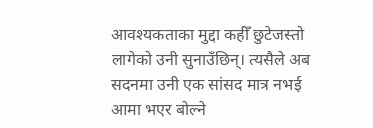आवश्यकताका मुद्दा कहीँ छुटेजस्तो लागेको उनी सुनाउँछिन्। त्यसैले अब सदनमा उनी एक सांसद मात्र नभई आमा भएर बोल्ने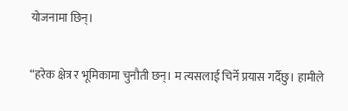योजनामा छिन्।

“हरेक क्षेत्र र भूमिकामा चुनौती छन्। म त्यसलाई चिर्ने प्रयास गर्दैछु। हामीले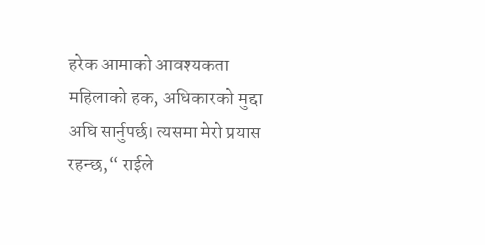हरेक आमाको आवश्यकता महिलाको हक, अधिकारको मुद्दा अघि सार्नुपर्छ। त्यसमा मेरो प्रयास रहन्छ,“ राईले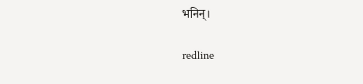भनिन्।

redline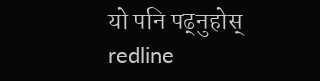यो पनि पढ्नुहोस्
redline